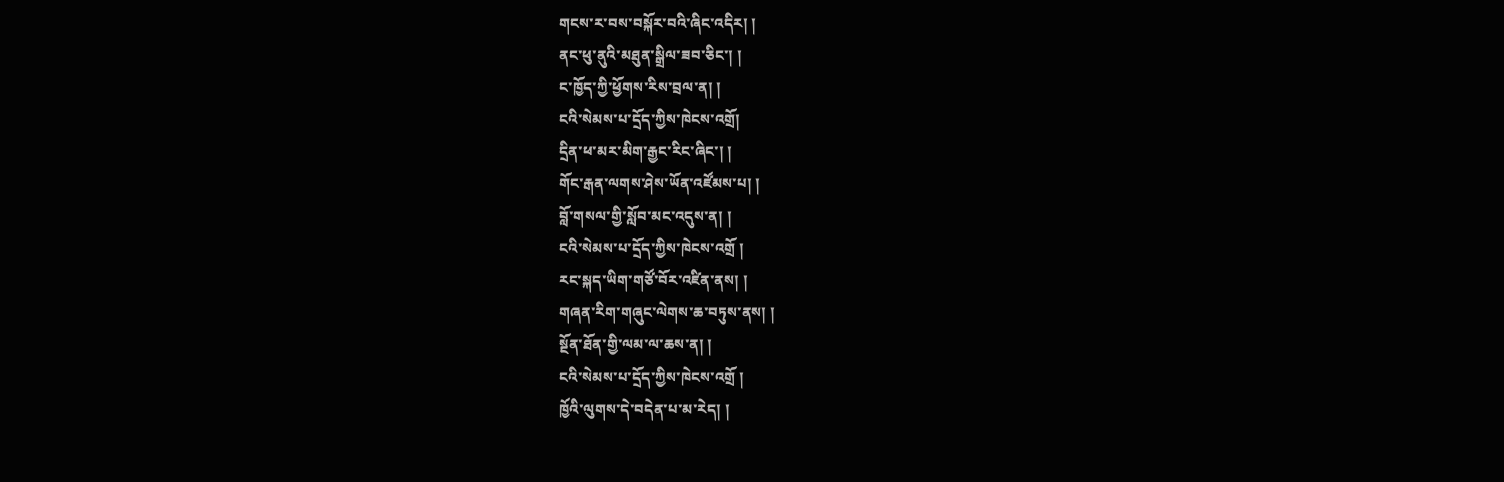གངས་ར་བས་བསྐོར་བའི་ཞིང་འདིར། །
ནང་ཕུ་ནུའི་མཐུན་སྒྲིལ་ཟབ་ཅིང་། །
ང་ཁྱོད་ཀྱི་ཕྱོགས་རིས་བྲལ་ན། །
ངའི་སེམས་པ་དྲོད་ཀྱིས་ཁེངས་འགྲོ།
དྲིན་ཕ་མར་མིག་རྒྱང་རིང་ཞིང་། །
གོང་རྒན་ལགས་ཤེས་ཡོན་འཛོམས་པ། །
བློ་གསལ་གྱི་སློབ་མང་འདུས་ན། །
ངའི་སེམས་པ་དྲོད་ཀྱིས་ཁེངས་འགྲོ །
རང་སྐད་ཡིག་གཙོ་བོར་འཛིན་ནས། །
གཞན་རིག་གཞུང་ལེགས་ཆ་བཏུས་ནས། །
སྔོན་ཐོན་གྱི་ལམ་ལ་ཆས་ན། །
ངའི་སེམས་པ་དྲོད་ཀྱིས་ཁེངས་འགྲོ །
ཁྱོའི་ལུགས་དེ་བདེན་པ་མ་རེད། །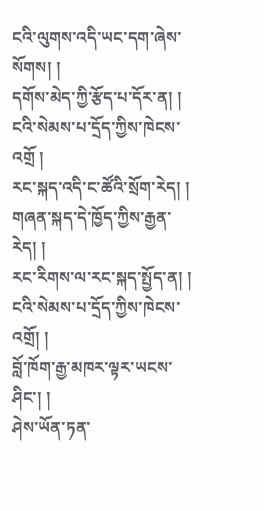ངའི་ལུགས་འདི་ཡང་དག་ཞེས་སོགས། །
དགོས་མེད་ཀྱི་རྩོད་པ་དོར་ན། །
ངའི་སེམས་པ་དྲོད་ཀྱིས་ཁེངས་འགྲོ །
རང་སྐད་འདི་ང་ཚོའི་སྲོག་རེད། །
གཞན་སྐད་དེ་ཁྱོད་ཀྱིས་རྒྱན་རེད། །
རང་རིགས་ལ་རང་སྐད་སྤྱོད་ན། །
ངའི་སེམས་པ་དྲོད་ཀྱིས་ཁེངས་འགྲོ། །
བློ་ཁོག་རྒྱ་མཁར་ལྟར་ཡངས་ཤིང་། །
ཤེས་ཡོན་ཏན་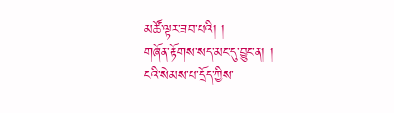མཚོ་ལྟར་ཟབ་པའི། །
གཞོན་རྟོགས་སད་མང་དུ་བྱུང་ན། །
ངའི་སེམས་པ་དྲོད་ཀྱིས་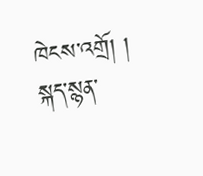ཁེངས་འགྲོ། །
སྐད་སྙན་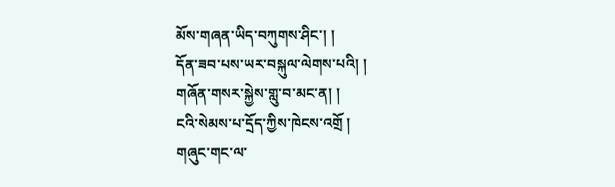མོས་གཞན་ཡིད་བཀུགས་ཤིང་། །
དོན་ཟབ་པས་ཡར་བསྐུལ་ལེགས་པའི། །
གཞོན་གསར་སྐྱེས་གླུ་བ་མང་ན། །
ངའི་སེམས་པ་དྲོད་ཀྱིས་ཁེངས་འགྲོ །
གཞུང་གང་ལ་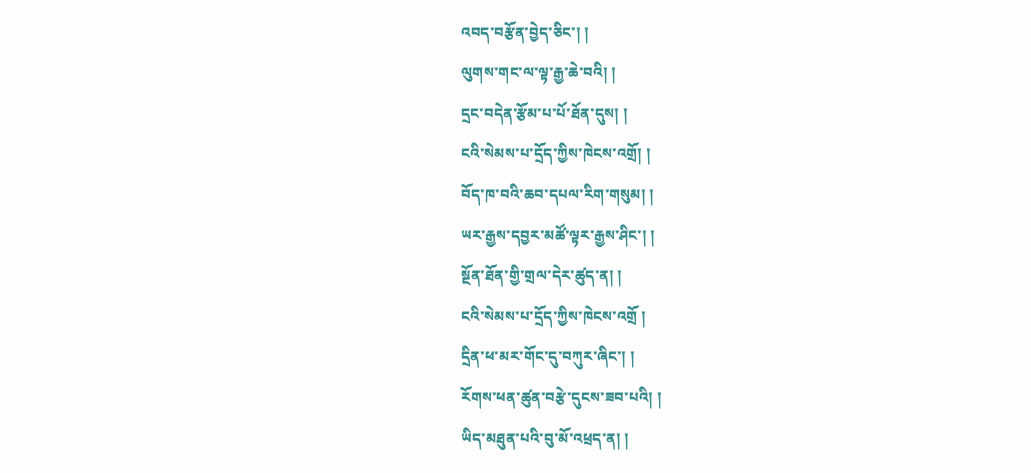འབད་བརྩོན་བྱེད་ཅིང་། །
ལུགས་གང་ལ་ལྟ་རྒྱ་ཆེ་བའི། །
དྲང་བདེན་རྩོམ་པ་པོ་ཐོན་དུས། །
ངའི་སེམས་པ་དྲོད་ཀྱིས་ཁེངས་འགྲོ། །
བོད་ཁ་བའི་ཆབ་དཔལ་རིག་གསུམ། །
ཡར་རྒྱས་དབྱར་མཚོ་ལྟར་རྒྱས་ཤིང་། །
སྔོན་ཐོན་གྱི་གྲལ་དེར་ཚུད་ན། །
ངའི་སེམས་པ་དྲོད་ཀྱིས་ཁེངས་འགྲོ །
དྲིན་ཕ་མར་གོང་དུ་བཀུར་ཞིང་། །
རོགས་ཕན་ཚུན་བརྩེ་དུངས་ཟབ་པའི། །
ཡིད་མཐུན་པའི་བུ་མོ་འཕྲད་ན། །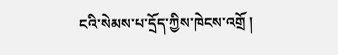ངའི་སེམས་པ་དྲོད་ཀྱིས་ཁེངས་འགྲོ །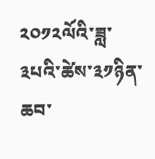༢༠༡༢ལོའི་ཟླ་༣པའི་ཚེས་༣༡ཉིན་ཆབ་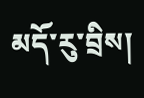མདོ་རུ་བྲིས།